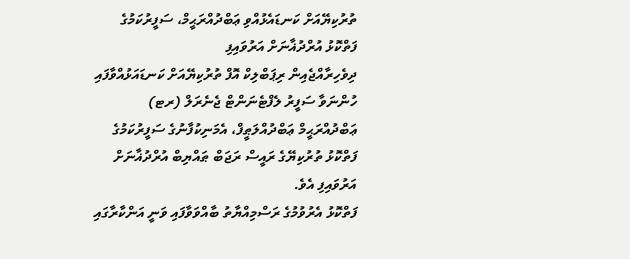ތުރުކިޔޭއަށް ކަނޑައެޅުއްވި ޢަބްދުއްރަޙީމް، ސަފީރުކަމުގެ ފަތްކޮޅު އުރްދުޣާނަށް އަރުވައިފި
ދިވެހިރާއްޖެއިން ރިޕަބްލިކް އޮފް ތުރުކިޔޭއަށް ކަނޑައަޅުއްވާފައި ހުންނަވާ ސަފީރު ލެފްޓެނަންޓް ޖެނެރަލް (ރޓ) ޢަބްދުއްރަޙީމް ޢަބްދުއްލަޠީފް، އެމަނިކުފާނުގެ ސަފީރުކަމުގެ ފަތްކޮޅު ތުރުކިޔޭގެ ރައީސް ރަޖަބް ޠައްޔިބް އުރްދުޣާނަށް އަރުވައިފި އެވެ.
ފަތްކޮޅު އެރުވުމުގެ ރަސްމިއްޔާތު ބާއްވަވާފައި ވަނީ އަންކާރާގައި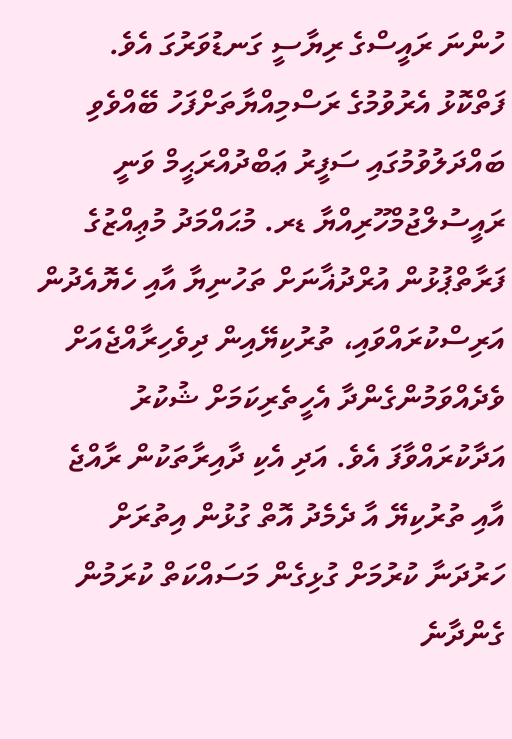ހުންނަ ރައީސްގެ ރިޔާސީ ގަނޑުވަރުގަ އެވެ.
ފަތްކޮޅު އެރުވުމުގެ ރަސްމިއްޔާތަށްފަހު ބޭއްވެވި ބައްދަލުވުމުގައި ސަފީރު ޢަބްދުއްރަޙީމް ވަނީ ރައީސުލްޖުމްހޫރިއްޔާ ޑރ. މުޙައްމަދު މުޢިއްޒުގެ ފަރާތްޕުޅުން އުރްދުޣާނަށް ތަހުނިޔާ އާއި ހެޔޮއެދުން އަރިސްކުރައްވައި، ތުރުކިޔޭއިން ދިވެހިރާއްޖެއަށް ވެދެއްވަމުންގެންދާ އެހީތެރިކަމަށް ޝުކުރު އަދާކުރައްވާފަ އެވެ. އަދި އެކި ދާއިރާތަކުން ރާއްޖެ އާއި ތުރުކިޔޭ އާ ދެމެދު އޮތް ގުޅުން އިތުރަށް ހަރުދަނާ ކުރުމަށް ގުޅިގެން މަސައްކަތް ކުރަމުން ގެންދާނެ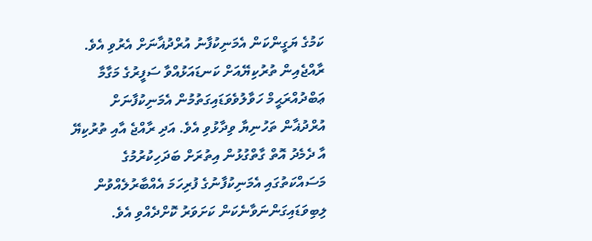ކަމުގެ ޔަގީންކަން އެމަނިކުފާނު އުރްދުޣާނަށް އެރުވި އެވެ.
ރާއްޖެއިން ތުރުކިޔޭއަށް ކަނޑައަޅުއްވާ ސަފީރުގެ މަގާމާ ޢަބްދުއްރަޙީމް ހަވާލުވެވަޑައިގަތުމުން އެމަނިކުފާނަށް އުރްދުޣާން ތަހުނިޔާ ވިދާޅުވި އެވެ. އަދި ރާއްޖެ އާއި ތުރުކިޔޭ އާ ދެމެދު އޮތް ގާތްގުޅުން އިތުރަށް ބަދަހިކުރުމުގެ މަސައްކަތުގައި އެމަނިކުފާނުގެ ފުރިހަމަ އެއްބާރުލެއްވުން ލިބިވަޑައިގަންނަވާނެކަން ކަށަވަރު ކޮށްދެއްވި އެވެ.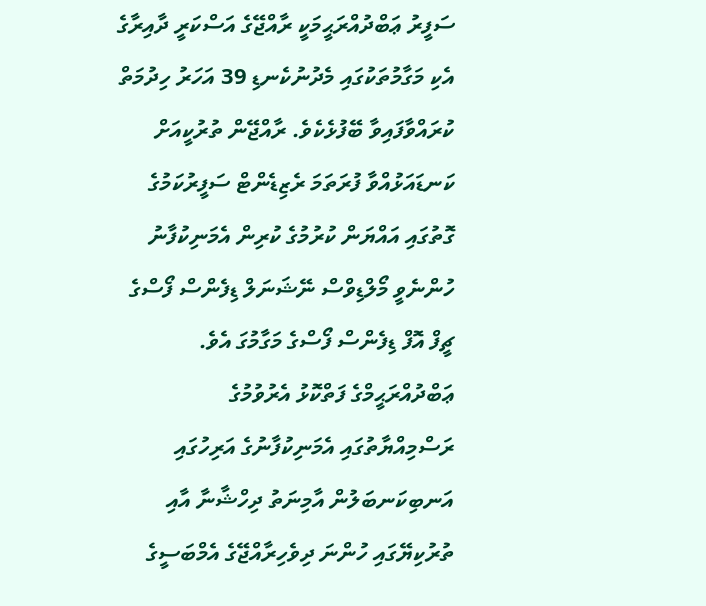ސަފީރު ޢަބްދުއްރަޙީމަކީ ރާއްޖޭގެ އަސްކަރީ ދާއިރާގެ އެކި މަގާމުތަކުގައި މެދުނުކެނޑި 39 އަހަރު ހިދުމަތް ކުރައްވާފައިވާ ބޭފުޅެކެވެ. ރާއްޖޭން ތުރުކީއަށް ކަނޑައަޅުއްވާ ފުރަތަމަ ރެޒިޑެންޓް ސަފީރުކަމުގެ ގޮތުގައި އައްޔަން ކުރުމުގެ ކުރިން އެމަނިކުފާނު ހުންނެވީ މޯލްޑިވްސް ނޭޝަނަލް ޑިފެންސް ފޯސްގެ ޗީފް އޮފް ޑިފެންސް ފޯސްގެ މަގާމުގަ އެވެ.
ޢަބްދުއްރަޙީމްގެ ފަތްކޮޅު އެރުވުމުގެ ރަސްމިއްޔާތުގައި އެމަނިކުފާނުގެ އަރިހުގައި އަނބިކަނބަލުން އާމިނަތު ދިހްޝާނާ އާއި ތުރުކިޔޭގައި ހުންނަ ދިވެހިރާއްޖޭގެ އެމްބަސީގެ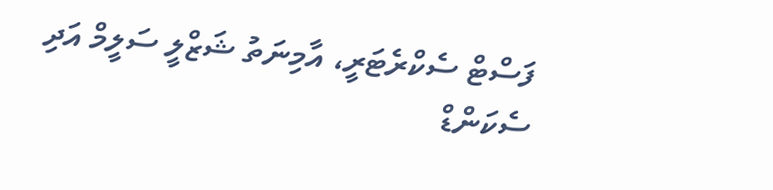ފަސްޓް ސެކްރެޓަރީ، އާމިނަތު ޝަޒްލީ ސަލީމް އަދި ސެކަންޑް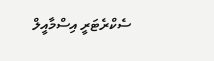ސެކްރެޓަރީ އިސްމާއީލް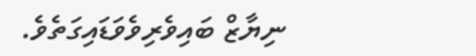ނިޔާޒް ބައިވެރިވެވަޑައިގަތެވެ.